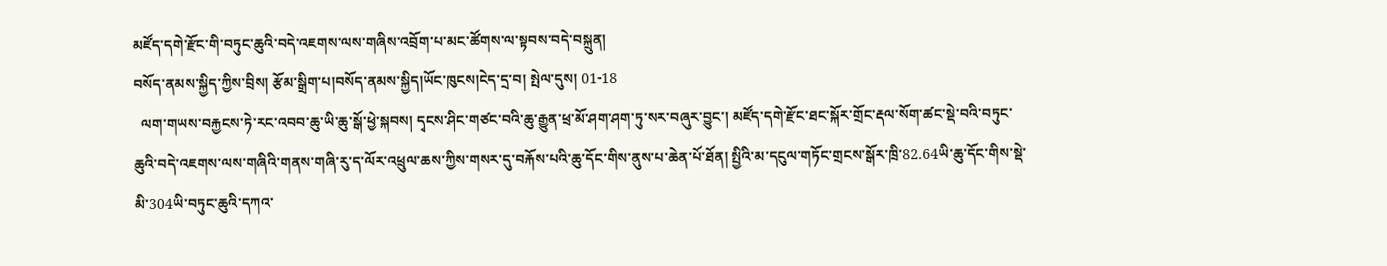མཛོད་དགེ་རྫོང་གི་བཏུང་ཆུའི་བདེ་འཇགས་ལས་གཞིས་འབྲོག་པ་མང་ཚོགས་ལ་སྟབས་བདེ་བསྐྲུན།
བསོད་ནམས་སྐྱིད་ཀྱིས་བྲིས། རྩོམ་སྒྲིག་པ།བསོད་ནམས་སྐྱིད།ཡོང་ཁུངས།ངེད་དྲ་བ། སྤེལ་དུས། 01-18
  ལག་གཡས་བརྐྱངས་ཏེ་རང་འབབ་ཆུ་ཡི་ཆུ་སྒོ་ཕྱེ་སྐབས། དྭངས་ཤིང་གཙང་བའི་ཆུ་རྒྱུན་ཕྲ་མོ་ཤག་ཤག་ཏུ་སར་བཞུར་བྱུང་། མཛོད་དགེ་རྫོང་ཐང་སྐོར་གྲོང་རྡལ་སོག་ཚང་སྡེ་བའི་བཏུང་ཆུའི་བདེ་འཇགས་ལས་གཞིའི་གནས་གཞི་རུ་ད་ལོར་འཕྲུལ་ཆས་ཀྱིས་གསར་དུ་བརྐོས་པའི་ཆུ་དོང་གིས་ནུས་པ་ཆེན་པོ་ཐོན། སྤྱིའི་མ་དངུལ་གཏོང་གྲངས་སྒོར་ཁྲི་82.64ཡི་ཆུ་དོང་གིས་སྡེ་མི་304ཡི་བཏུང་ཆུའི་དཀའ་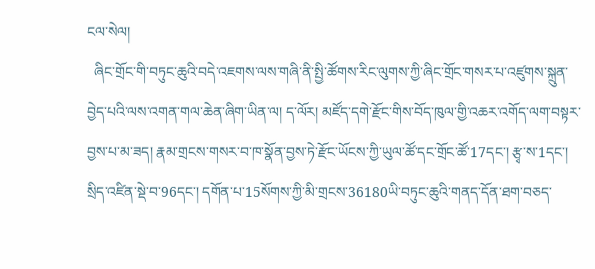ངལ་སེལ།
  ཞིང་གྲོང་གི་བཏུང་ཆུའི་བདེ་འཇགས་ལས་གཞི་ནི་སྤྱི་ཚོགས་རིང་ལུགས་ཀྱི་ཞིང་གྲོང་གསར་པ་འཛུགས་སྐྲུན་བྱེད་པའི་ལས་འགན་གལ་ཆེན་ཞིག་ཡིན་ལ། ད་ལོར། མཛོད་དགེ་རྫོང་གིས་བོད་ཁུལ་གྱི་འཆར་འགོད་ལག་བསྟར་བྱས་པ་མ་ཟད། རྣམ་གྲངས་གསར་བ་ཁ་སྣོན་བྱས་ཏེ་རྫོང་ཡོངས་ཀྱི་ཡུལ་ཚོ་དང་གྲོང་ཚོ་17དང་། རྩྭ་ས་1དང་། སྲིད་འཛིན་སྡེ་བ་96དང་། དགོན་པ་15སོགས་ཀྱི་མི་གྲངས་36180ཡི་བཏུང་ཆུའི་གནད་དོན་ཐག་བཅད་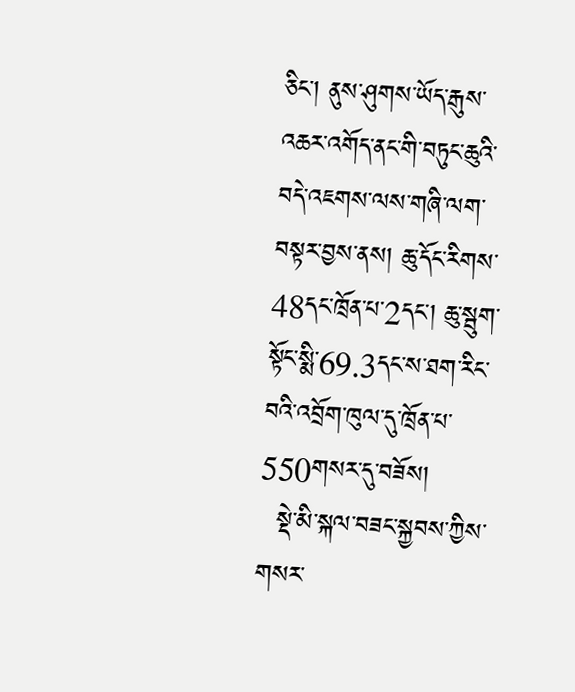ཅིང་། ནུས་ཤུགས་ཡོད་རྒུས་འཆར་འགོད་ནང་གི་བཏུང་ཆུའི་བདེ་འཇགས་ལས་གཞི་ལག་བསྟར་བྱས་ནས། ཆུ་དོང་རིགས་48དང་ཁྲོན་པ་2དང་། ཆུ་སྦུག་སྟོང་སྨི་69.3དང་ས་ཐག་རིང་བའི་འབྲོག་ཁུལ་དུ་ཁྲོན་པ་550གསར་དུ་བཟོས།
  སྡེ་མི་སྐལ་བཟང་སྐྱབས་ཀྱིས་གསར་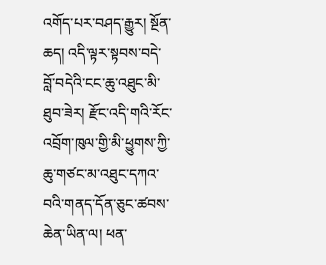འགོད་པར་བཤད་རྒྱུར། སྔོན་ཆད། འདི་ལྟར་སྟབས་བདེ་བློ་བདེའི་ངང་ཆུ་འཐུང་མི་ཐུབ་ཟེར། རྫོང་འདི་གའི་རོང་འབྲོག་ཁུལ་གྱི་མི་ཕྱུགས་ཀྱི་ཆུ་གཙང་མ་འཐུང་དཀའ་བའི་གནད་དོན་ཅུང་ཚབས་ཆེན་ཡིན་ལ། ཕན་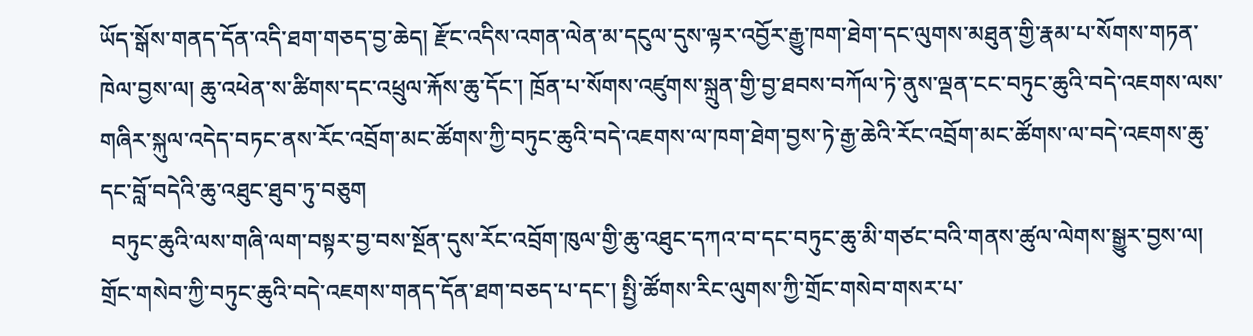ཡོད་སྒོས་གནད་དོན་འདི་ཐག་གཅད་བྱ་ཆེད། རྫོང་འདིས་འགན་ལེན་མ་དངུལ་དུས་ལྟར་འབྱོར་རྒྱུ་ཁག་ཐེག་དང་ལུགས་མཐུན་གྱི་རྣམ་པ་སོགས་གཏན་ཁེལ་བྱས་ལ། ཆུ་འཕེན་ས་ཚིགས་དང་འཕྲུལ་རྐོས་ཆུ་དོང་། ཁྲོན་པ་སོགས་འཛུགས་སྐྲུན་གྱི་བྱ་ཐབས་བཀོལ་ཏེ་ནུས་ལྡན་ངང་བཏུང་ཆུའི་བདེ་འཇགས་ལས་གཞིར་སྐུལ་འདེད་བཏང་ནས་རོང་འབྲོག་མང་ཚོགས་ཀྱི་བཏུང་ཆུའི་བདེ་འཇགས་ལ་ཁག་ཐེག་བྱས་ཏེ་རྒྱ་ཆེའི་རོང་འབྲོག་མང་ཚོགས་ལ་བདེ་འཇགས་ཆུ་དང་བློ་བདེའི་ཆུ་འཐུང་ཐུབ་ཏུ་བཅུག
  བཏུང་ཆུའི་ལས་གཞི་ལག་བསྟར་བྱ་བས་སྔོན་དུས་རོང་འབྲོག་ཁུལ་གྱི་ཆུ་འཐུང་དཀའ་བ་དང་བཏུང་ཆུ་མི་གཙང་བའི་གནས་ཚུལ་ལེགས་སྒྱུར་བྱས་ལ། གྲོང་གསེབ་ཀྱི་བཏུང་ཆུའི་བདེ་འཇགས་གནད་དོན་ཐག་བཅད་པ་དང་། སྤྱི་ཚོགས་རིང་ལུགས་ཀྱི་གྲོང་གསེབ་གསར་པ་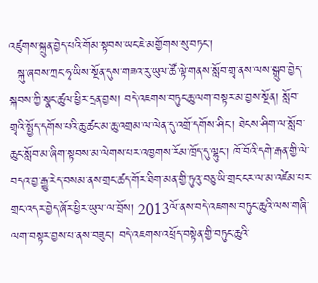འཛུགས་སྐྲུན་བྱེད་པའི་གོམ་སྟབས་ཡང་ཇེ་མགྱོགས་སུ་བཏང་།
  སྐུ་ཞབས་ཀྲང་ཧྭ་ཡིས་སྔོན་དུས་གཟའ་རུ་ཡུལ་ཚོ་ལྟེ་གནས་སློབ་གྲྭ་ནས་ལས་སྒྲུབ་བྱེད་སྐབས་ཀྱི་སྣང་ཚུལ་ཕྱིར་དྲན་བྱས། བདེ་འཇགས་བཏུང་ཆུ་ལག་བསྟར་མ་བྱས་སྔོན། སློབ་གྲྭའི་སྤྱོད་དགོས་པའི་ཆུ་ཚང་མ་ཆུ་འགྲམ་ལ་ལེན་དུ་འགྲོ་དགོས་ཤིང་། ཐེངས་ཤིག་ལ་སློབ་ཆུང་སློབ་མ་ཞིག་སྟབས་མ་ལེགས་པར་འཁྱགས་རོམ་ཁྲོད་དུ་ལྷུང་། ཁོ་བོའི་དགེ་རྒན་གྱི་ལེ་བདའ་བྱ་རྒྱུ་རེད་བསམ་ནས་གྲང་ཚད་གོར་ཐིག་མན་གྱི་ཏུའུ་བཅུ་ཡི་གྲང་ངར་ལ་མ་འཛེམ་པར་གྲང་འདར་བྱེད་ཞོར་ཕྱིར་ཡུལ་ལ་བྲོས། 2013ལོ་ནས་བདེ་འཇགས་བཏུང་ཆུའི་ལས་གཞི་ལག་བསྟར་བྱས་པ་ནས་བཟུང་། བདེ་འཇགས་འཕྲོད་བསྟེན་གྱི་བཏུང་ཆུའི་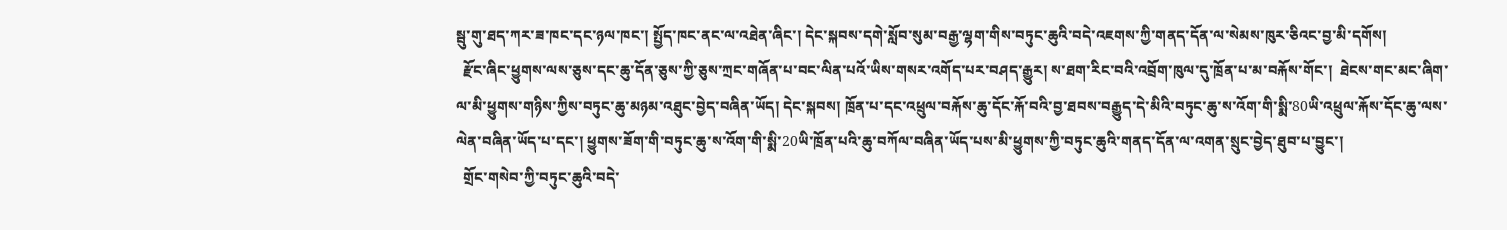སྦུ་གུ་ཐད་ཀར་ཟ་ཁང་དང་ཉལ་ཁང་། སྤྱོད་ཁང་ནང་ལ་འཐེན་ཞིང་། དེང་སྐབས་དགེ་སློབ་སུམ་བརྒྱ་ལྷག་གིས་བཏུང་ཆུའི་བདེ་འཇགས་ཀྱི་གནད་དོན་ལ་སེམས་ཁུར་ཅིའང་བྱ་མི་དགོས།
  རྫོང་ཞིང་ཕྱུགས་ལས་ཅུས་དང་ཆུ་དོན་ཅུས་ཀྱི་ཅུས་ཀྲང་གཞོན་པ་བང་ལིན་པའོ་ཡིས་གསར་འགོད་པར་བཤད་རྒྱུར། ས་ཐག་རིང་བའི་འབྲོག་ཁུལ་དུ་ཁྲོན་པ་མ་བརྐོས་གོང་།  ཐེངས་གང་མང་ཞིག་ལ་མི་ཕྱུགས་གཉིས་ཀྱིས་བཏུང་ཆུ་མཉམ་འཐུང་བྱེད་བཞིན་ཡོད། དེང་སྐབས། ཁྲོན་པ་དང་འཕྲུལ་བརྐོས་ཆུ་དོང་རྐོ་བའི་བྱ་ཐབས་བརྒྱུད་དེ་མིའི་བཏུང་ཆུ་ས་འོག་གི་སྨི་80ཡི་འཕྲུལ་རྐོས་དོང་ཆུ་ལས་ལེན་བཞིན་ཡོད་པ་དང་། ཕྱུགས་ཟོག་གི་བཏུང་ཆུ་ས་འོག་གི་སྨི་20ཡི་ཁྲོན་པའི་ཆུ་བཀོལ་བཞིན་ཡོད་པས་མི་ཕྱུགས་ཀྱི་བཏུང་ཆུའི་གནད་དོན་ལ་འགན་སྲུང་བྱེད་ཐུབ་པ་བྱུང་།
  གྲོང་གསེབ་ཀྱི་བཏུང་ཆུའི་བདེ་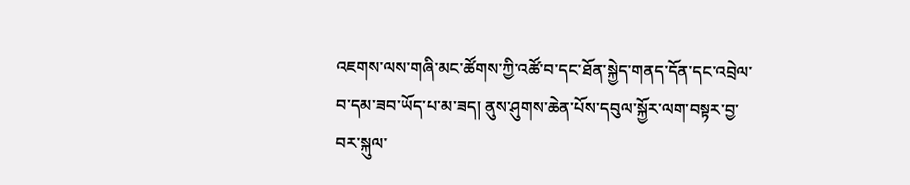འཇགས་ལས་གཞི་མང་ཚོགས་ཀྱི་འཚོ་བ་དང་ཐོན་སྐྱེད་གནད་དོན་དང་འབྲེལ་བ་དམ་ཟབ་ཡོད་པ་མ་ཟད། ནུས་ཤུགས་ཆེན་པོས་དབུལ་སྐྱོར་ལག་བསྟར་བྱ་བར་སྐུལ་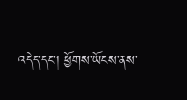འདེད་དང་། ཕྱོགས་ཡོངས་ནས་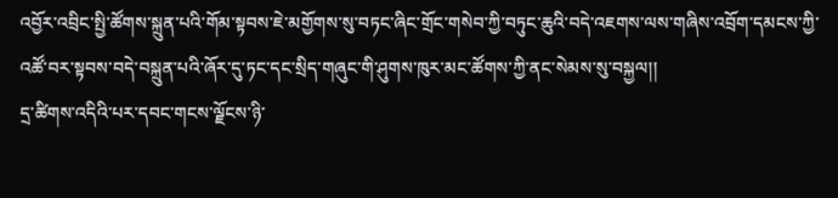འབྱོར་འབྲིང་སྤྱི་ཚོགས་སྐྲུན་པའི་གོམ་སྟབས་ཇེ་མགྱོགས་སུ་བཏང་ཞིང་གྲོང་གསེབ་ཀྱི་བཏུང་ཆུའི་བདེ་འཇགས་ལས་གཞིས་འབྲོག་དམངས་ཀྱི་འཚོ་བར་སྟབས་བདེ་བསྐྲུན་པའི་ཞོར་དུ་ཏང་དང་སྲིད་གཞུང་གི་ཤུགས་ཁུར་མང་ཚོགས་ཀྱི་ནང་སེམས་སུ་བསྐྱལ།།
དྲ་ཚིགས་འདིའི་པར་དབང་གངས་ལྗོངས་ཉི་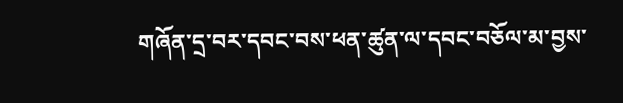གཞོན་དྲ་བར་དབང་བས་ཕན་ཚུན་ལ་དབང་བཅོལ་མ་བྱས་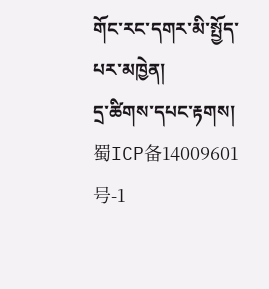གོང་རང་དགར་མི་སྤྱོད་པར་མཁྱེན།
དྲ་ཚིགས་དཔང་རྟགས། 蜀ICP备14009601号-1